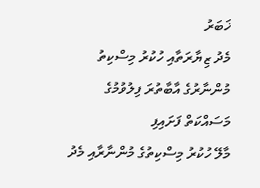ޚަބަރު
މެދު ޒިޔާރަތާއި ހުކުރު މިސްކިތު މުންނާރުގެ އާބާތުރަ ފިލުވުމުގެ މަސައްކަތް ފަށައިފި
މާލޭ ހުކުރު މިސްކިތުގެ މުންނާރާއި މެދު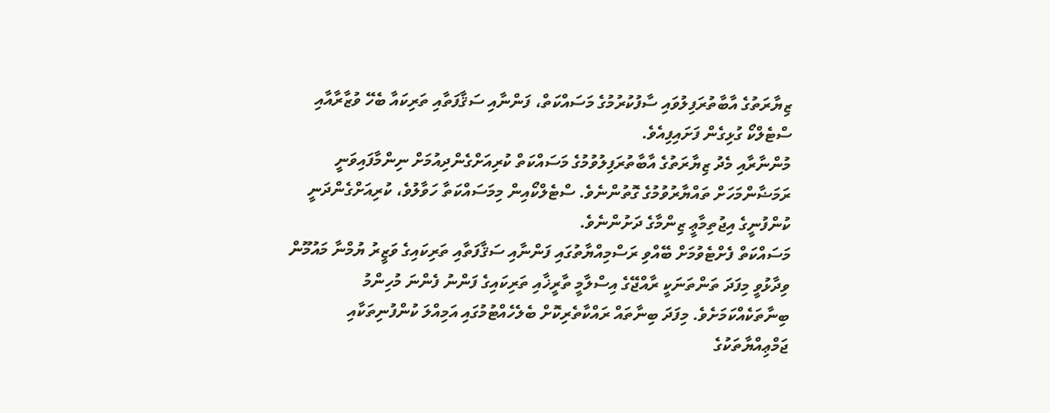ޒިޔާރަތުގެ އާބާތުރަފިލުވައި ސާފުކުރުމުގެ މަސައްކަތް، ފަންނާއި ސަޤާފަތާއި ތަރިކައާ ބެހޭ ވުޒާރާއާއި ސްޓެލްކޯ ގުޅިގެން ފަށައިފިއެވެ.
މުންނާރާއި މެދު ޒިޔާރަތުގެ އާބާތުރަފިލުވުމުގެ މަސައްކަތް ކުރިއަށްގެންދިއުމަށް ނިންމާފައިވަނީ ރަމަޟާންމަހަށް ތައްޔާރުވުމުގެ ގޮތުންނެވެ. ސްޓެލްކޯއިން މިމަސައްކަތާ ހަވާލުވެ، ކުރިއަށްގެންދަނީ ކުންފުނީގެ އިޖުތިމާޢީ ޒިންމާގެ ދަށުންނެވެ.
މަސައްކަތް ފެށްޓެވުމަށް ބޭއްވި ރަސްމިއްޔާތުގައި ފަންނާއި ސަޤާފަތާއި ތަރިކައިގެ ވަޒީރު ޔުމްނާ މައުމޫން ވިދާޅުވީ މިފަދަ ތަންތަނަކީ ރާއްޖޭގެ އިސްލާމީ ތާރީޚާއި ތަރިކައިގެ ފަންނު ފެންނަ މުހިންމު ބިނާތަކެއްކަމަށެވެ. މިފަދަ ބިނާތައް ރައްކާތެރިކޮށް ބެލެހެއްޓުމުގައި އަމިއްލަ ކުންފުނިތަކާއި ޖަމްޢިއްޔާތަކުގެ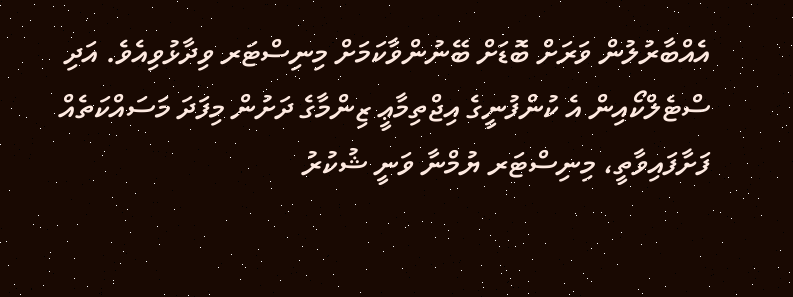އެއްބާރުލުން ވަރަށް ބޮޑަށް ބޭނުންވާކަމަށް މިނިސްޓަރ ވިދާޅުވިއެވެ. އަދި ސްޓެލްކޯއިން އެ ކުންފުނީގެ އިޖްތިމާޢީ ޒިންމާގެ ދަށުން މިފަދަ މަސައްކަތެއް ފަށާފައިވާތީ، މިނިސްޓަރ ޔުމްނާ ވަނީ ޝުކުރު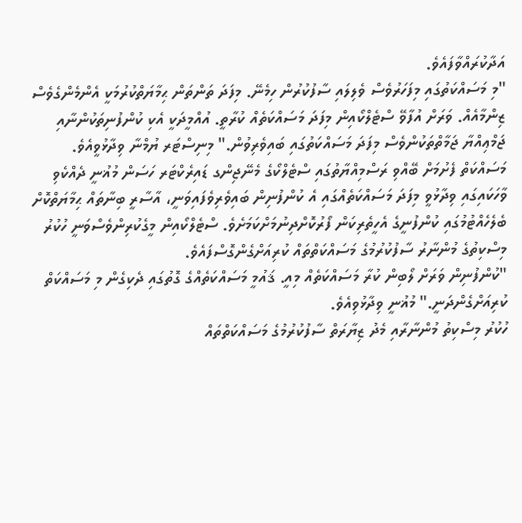އަދާކުރައްވާފައެވެ.
"މި މަސައްކަތުގައި މިފަހަރުވެސް ވެލިލައި ސާފުކުރުން ހިމެނޭ. މިފަދަ ތަންތަން ޙިމާޔަތްކުރުމަކީ އެންމެންގެވެސް ޒިންމާއެއް. ވަރަށް އުފާވޭ ސްޓެލްކޯއިން މިފަދަ މަސައްކަތެއް ކުރާތީ. އުއްމީދަކީ އެކި ކުންފުނިތަކުންނާއި ޖަމްޢިއްޔާ ޖަމާތްތަކުންވެސް މިފަދަ މަސައްކަތުގައި ބައިވެރިވުން." މިނިސްޓަރ ޔުމްނާ ވިދާޅުވީއެވެ.
މަސައްކަތް ފެށުމަށް ބޭއްވި ރަސްމިއްޔާތުގައި ސްޓެލްކޯގެ މެނޭޖިންގ ޑައިރެކްޓަރ ހަސަން މުޣުނީ ދެއްކެވި ވާހަކައިގައި ވިދާޅުވީ މިފަދަ މަސައްކަތެއްގައި އެ ކުންފުނިން ބައިވެރިވެފައިވަނީ، އާސާރީ ބިނާތައް ޙިމާޔަތްކޮށް ބެލެހެއްޓުމުގައި ކުންފުނީގެ އެހީތެރިކަން ފޯރުކޮށްދިނުމަށްކަމަށެވެ. ސްޓެލްކޯއިން މީގެކުރިންވެސްވަނީ ހުކުރު މިސްކިތުގެ މުންނާރު ސާފުކުރުމުގެ މަސައްކަތްތައް ކުރިއަށްގެންގޮސްފައެވެ.
"ކުންފުނިން ވަރަށް ލޯބިން ކުރާ މަސައްކަތެއް މިއީ. ޤައުމީ މަސައްކަތެއްގެ ގޮތުގައި ދެކިގެން މި މަސައްކަތް ކުރިއަށްގެންދަނީ." މުޣުނީ ވިދާޅުވިއެވެ.
ހުކުރު މިސްކިތު މުންނާރާއި މެދު ޒިޔާރަތް ސާފުކުރުމުގެ މަސައްކަތްތައް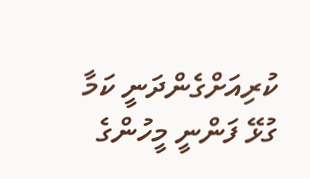ކުރިއަށްގެންދަނީ ކަމާ ގުޅޭ ފަންނީ މީހުންގެ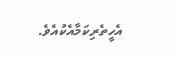އެހީތެރިކަމާއެކުއެވެ.